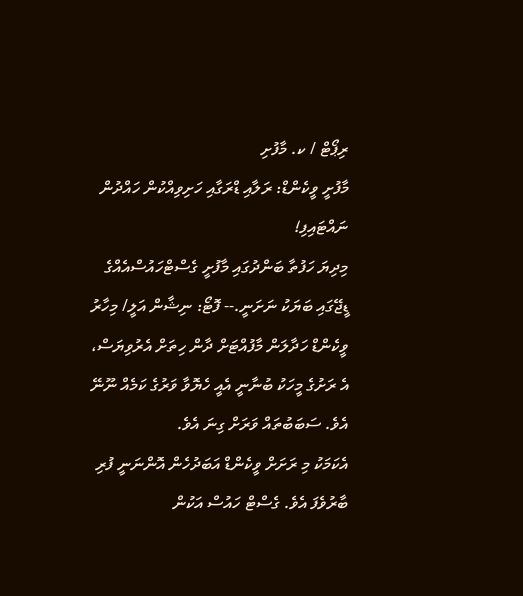ރިޕޯޓް / ކ. މާފުށި
މާފުށީ ވީކެންޑް: ރަލާއި ޑްރަގާއި ހަށިވިއްކުން ހައްދުން ނައްޓައިފި!
މިދިޔަ ހަފުތާ ބަންދުގައި މާފުށީ ގެސްޓްހައުސްއެއްގެ ޑީޖޭގައި ބަޔަކު ނަށަނީ.-- ފޮޓޯ: ނިޝާން އަލީ/ މިހާރު
ވީކެންޑް ހަދާލަން މާފުއްޓަށް ދާން ހިތަށް އެރުވިޔަސް، އެ ރަށުގެ މީހަކު ބުނާނީ އެއީ ހެޔޮވާ ވަރުގެ ކަމެއް ނޫނޭ އެވެ. ސަބަބުތައް ވަރަށް ގިނަ އެވެ.
އެކަމަކު މި ރަށަށް ވީކެންޑް އަބަދުހެން އޮންނަނީ ފުރި ބާރުވެފަ އެވެ. ގެސްޓް ހައުސް އަކުން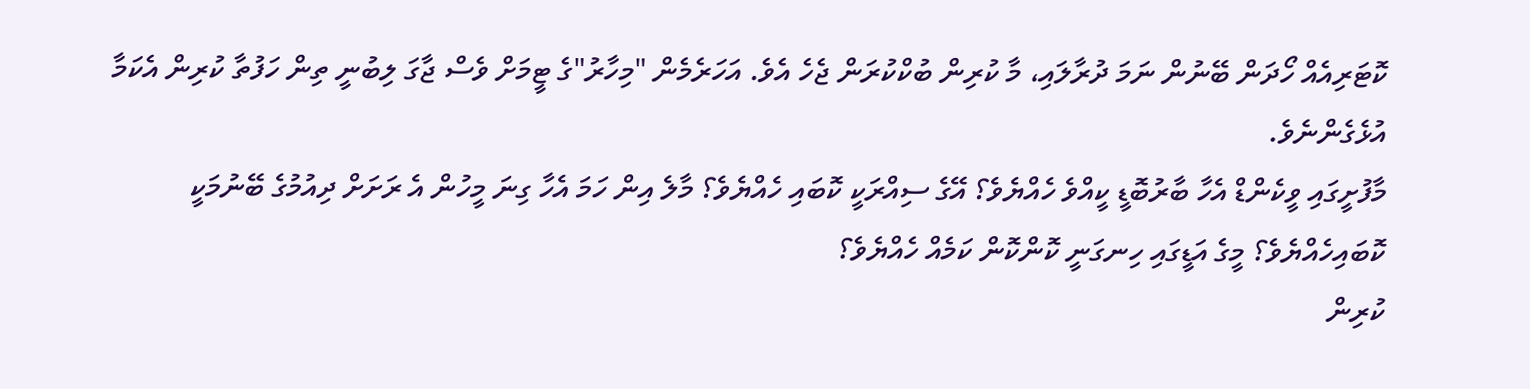ކޮޓަރިއެއް ހޯދަން ބޭނުން ނަމަ ދުރާލައި، މާ ކުރިން ބުކްކުރަން ޖެހެ އެވެ. އަހަރެމެން "މިހާރު"ގެ ޓީމަށް ވެސް ޖާގަ ލިބުނީ ތިން ހަފުތާ ކުރިން އެކަމާ އުޅެގެންނެވެ.
މާފުށީގައި ވީކެންޑް އެހާ ބާރުބޮޑީ ކީއްވެ ހެއްޔެވެ؟ އޭގެ ސިއްރަކީ ކޮބައި ހެއްޔެވެ؟ މާލެ އިން ހަމަ އެހާ ގިނަ މީހުން އެ ރަށަށް ދިއުމުގެ ބޭނުމަކީ ކޮބައިހެއްޔެވެ؟ މީގެ އަޑީގައި ހިނގަނީ ކޮންކޮން ކަމެއް ހެއްޔެވެ؟
ކުރިން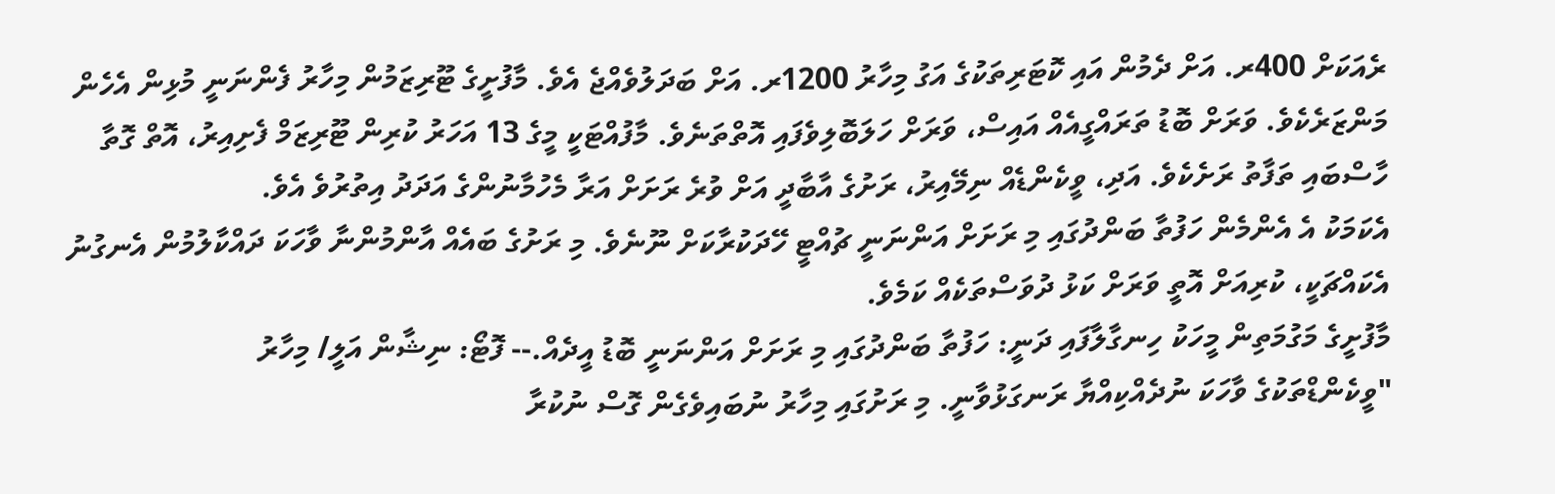ރެއަކަށް 400ރ. އަށް ދެމުން އައި ކޮޓަރިތަކުގެ އަގު މިހާރު 1200ރ. އަށް ބަދަލުވެއްޖެ އެވެ. މާފުށީގެ ޓޫރިޒަމުން މިހާރު ފެންނަނީ މުޅިން އެހެން މަންޒަރެކެވެ. ވަރަށް ބޮޑު ތަރައްގީއެއް އައިސް، ވަރަށް ހަލަބޮލިވެފައި އޮތްތަނެވެ. މާފުއްޓަކީ މީގެ 13 އަހަރު ކުރިން ޓޫރިޒަމް ފެށިއިރު، އޮތް ގޮތާ ހާސްބައި ތަފާތު ރަށެކެވެ. އަދި، ވީކެންޑެއް ނިމޭއިރު، ރަށުގެ އާބާދީ އަށް ވުރެ ރަށަށް އަރާ މެހުމާނުންގެ އަދަދު އިތުރުވެ އެވެ.
އެކަމަކު އެ އެންމެން ހަފުތާ ބަންދުގައި މި ރަށަށް އަންނަނީ ޗުއްޓީ ހޭދަކުރާކަށް ނޫނެވެ. މި ރަށުގެ ބައެއް އާންމުންނާ ވާހަކަ ދައްކާލުމުން އެނގުނު އެކައްޗަކީ، ކުރިއަށް އޮތީ ވަރަށް ކަޅު ދުވަސްތަކެއް ކަމެވެ.
މާފުށީގެ މަގުމަތިން މީހަކު ހިނގާލާފައި ދަނީ: ހަފުތާ ބަންދުގައި މި ރަށަށް އަންނަނީ ބޮޑު އީދެއް.-- ފޮޓޯ: ނިޝާން އަލީ/ މިހާރު
"ވީކެންޑްތަކުގެ ވާހަކަ ނުދެއްކިއްޔާ ރަނގަޅުވާނީ. މި ރަށުގައި މިހާރު ނުބައިވެގެން ގޮސް ނުކުރާ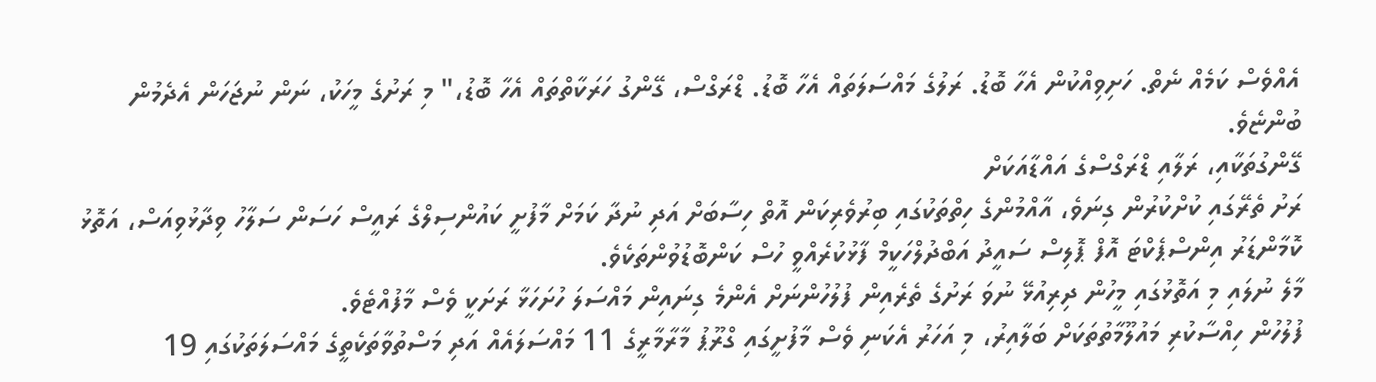އެއްވެސް ކަމެއް ނެތް. ހަށިވިއްކުން އެހާ ބޮޑު. ރަލުގެ މައްސަލަތައް އެހާ ބޮޑު. ޑްރަގްސް، ގޭންގު ހަރަކާތްތައް އެހާ ބޮޑު،" މި ރަށުގެ މީހަކު، ނަން ނުޖަހަން އެދެމުން ބުންޏެވެ.
ގޭންގުތަކާއި، ރަލާއި ޑްރަގްސްގެ އައްޑާއަކަށް
ރަށު ތެރޭގައި ކުށްކުރުން ގިނަވެ، އާއްމުންގެ ހިތްތަކުގައި ބިރުވެރިކަން އޮތް ހިސާބަށް އަދި ނުދާ ކަމަށް މާފުށީ ކައުންސިލްގެ ރައީސް ހަސަން ސަލާހު ވިދާޅުވިއަސް، އަތޮޅު ކޮމާންޑަރު އިންސްޕެކްޓަ އޮފް ޕޮލިސް ސައީދު އަބްދުލްހަކީމް ފާޅުކުރެއްވީ ހުސް ކަންބޮޑުވުންތަކެވެ.
މާލެ ނުލައި މި އަތޮޅުގައި މީހުން ދިރިއުޅޭ ނުވަ ރަށުގެ ތެރެއިން ފުލުހުންނަށް އެންމެ ގިނައިން މައްސަލަ ހުށަހަޅާ ރަށަކީ ވެސް މާފުއްޓެވެ.
ފުލުހުން ހިއްސާކުރި މައުލޫމާތުތަކަށް ބަލާއިރު، މި އަހަރު އެކަނި ވެސް މާފުށީގައި ގްރޫޕު މާރާމާރީގެ 11 މައްސަލައެއް އަދި މަސްތުވާތަކެތީގެ މައްސަލަތަކުގައި 19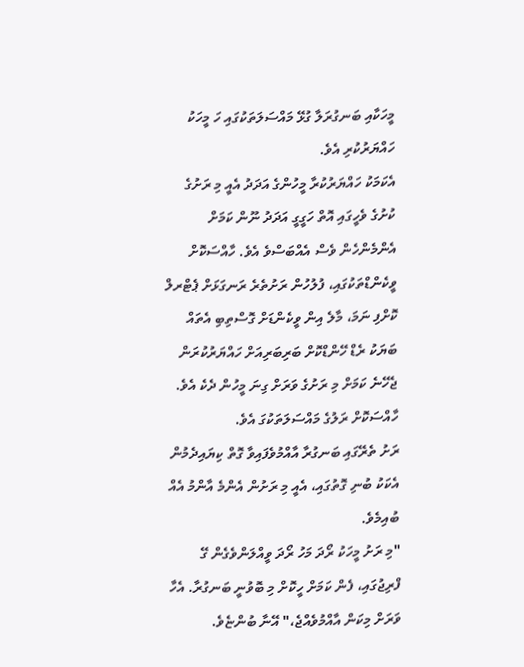މީހަކާއި ބަނގުރަލާ ގުޅޭ މައްސަލަތަކުގައި ހަ މީހަކު ހައްޔަރުކުރި އެވެ.
އެކަމަކު ހައްޔަރުކުރާ މީހުންގެ އަދަދު އެއީ މި ރަށުގެ ކުށުގެ ވެހީގައި އޮތް ހަގީގީ އަދަދު ނޫން ކަމަށް އެންމެންހެން ވެސް އެއްބަސްވެ އެވެ. ހާއްސަކޮށް ވީކެންޑްތަކުގައި، ފުލުހުން ރަށުތެރެ ރަނގަޅަށް ޕެޓްރލް ކޮށްފި ނަމަ، މާލެ އިން ވީކެންޑަށް ގޮސްތިބި އެތައް ބަޔަކު ރެޑް ހޭންޑްކޮށް ބަރިބަރިއަށް ހައްޔަރުކުރަން ޖެހޭނެ ކަމަށް މި ރަށުގެ ވަރަށް ގިނަ މީހުން ދެކެ އެވެ. ހާއްސަކޮށް ރަލުގެ މައްސަލަތަކުގަ އެވެ.
ރަށު ތެރޭގައި ބަނގުރާ އާއްމުވެފައިވާ ގޮތް ކިޔައިދެމުން އެކަކު ބުނި ގޮތުގައި، އެއީ މި ރަށުން އެންމެ އާންމު އެއް ބުއިމެވެ.
"މި ރަށު މީހަކު ރޯދަ މަހު ރޯދަ ވީއްލަންވެގެން ގޭ ފްރިޖުގައި، ފެން ކަމަށް ހީކޮށް މި ބޮވުނީ ބަނގުރާ. އެހާ ވަރަށް މިކަން އާއްމުވެއްޖެ،" އޭނާ ބުންޏެވެ.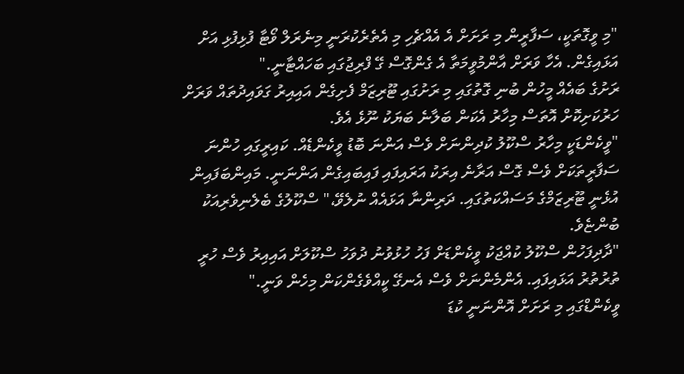"މި ވީގޮތަކީ، ސަފާރީން މި ރަށަށް އެ އެއްޗެހި މި އެތެރެކުރަނީ މިނެރަލް ވޯޓާ ފުޅިފުޅި އަށް އަޅައިގެން. އެހާ ވަރަށް އާންމުވީމަތާ އެ ގެންގޮސް ގޭ ފްރިޖުގައި ބަހައްޓާނީ."
ރަށުގެ ބައެއް މީހުން ބުނި ގޮތުގައި މި ރަށުގައި ޓޫރިޒަމް ފެށިގެން އައިއިރު ގަވައިދުތައް ވަރަށް ހަރުކަށިކޮށް އޮތަސް މިހާރު އެކަން ބަލާނެ ބަޔަކު ނޫޅެ އެވެ.
"ވީކެންޑަކީ މިހާރު ސްކޫލު ކުދިންނަށް ވެސް އަންނަ ބޮޑު ވީކެންޑެއް. ކައިރީގައި ހުންނަ ސަފާރީތަކަށް ވެސް ގޮސް އަރާނެ އިރަކު އަރައިފައި ފައިބައިގެން އަންނަނީ. މައިންބަފައިން އުޅެނީ ޓޫރިޒަމްގެ މަސައްކަތުގައި. ދަރިންނާ އަޅައެއް ނުލެވޭ،" ސްކޫލުގެ ބެލެނިވެރިއަކު ބުންޏެވެ.
"ދާދިފަހުން ސްކޫލު ކުއްޖަކު ވީކެންޑަށް ފަހު ހުޅުވުނު ދުވަހު ސްކޫލަށް އައިއިރު ވެސް ހުރީ ތުރުތުރު އަޅައިފައި. އެންމެންނަށް ވެސް އެނގޭ ކީއްވެގެންކަން މިހެން ވަނީ."
ވީކެންޑްގައި މި ރަށަށް އޮންނަނީ ކުޑަ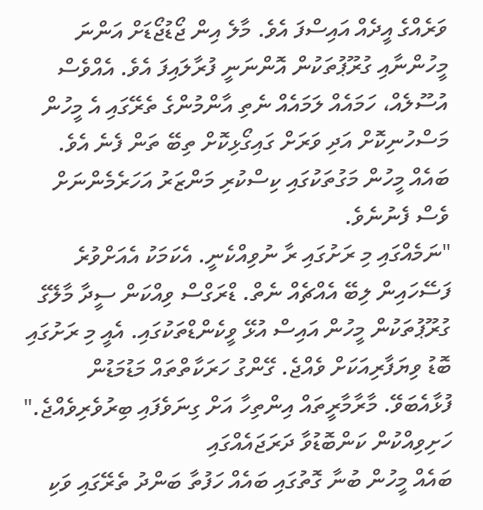ވަރެއްގެ އީދެއް އައިސްފަ އެވެ. މާލެ އިން ޖޯޑުޖޯޑަށް އަންނަ މީހުންނާއި ގުރޫޕުތަކުން އޮންނަނީ ފުރާލައިފަ އެވެ. އެއްވެސް އުސޫލެއް، ހަމައެއް ލަމައެއް ނެތި އާންމުންގެ ތެރޭގައި އެ މީހުން މަސްހުނިކޮށް އަދި ވަރަށް ގައިގޯޅިކޮށް ތިބޭ ތަން ފެނެ އެވެ. ބައެއް މީހުން މަގުތަކުގައި ކިސްކުރި މަންޒަރު އަހަރެމެންނަށް ވެސް ފެނުނެވެ.
"ނަމެއްގައި މި ރަށުގައި ރާ ނުވިއްކެނީ. އެކަމަކު އެއަށްވުރެ ފަސޭހައިން ލިބޭ އެއްޗެއް ނެތް. ޑްރަގްސް ވިއްކަން ސީދާ މާލޭގެ ގުރޫޕުތަކުން މީހުން އައިސް އުޅޭ ވީކެންޑްތަކުގައި. އެއީ މި ރަށުގައި ބޮޑު ވިޔަފާރިއަކަށް ވެއްޖެ. ގޭންގު ހަރަކާތްތައް މަޑުމަޑުން ފުޅާއެބަވޭ. މާރާމާރީތައް އިންތިހާ އަށް ގިނަވެފައި ބިރުވެރިވެއްޖެ."
ހަށިވިއްކުން ކަންބޮޑުވާ ދަރަޖައެއްގައި
ބައެއް މީހުން ބުނާ ގޮތުގައި ބައެއް ހަފުތާ ބަންދު ތެރޭގައި ވަކި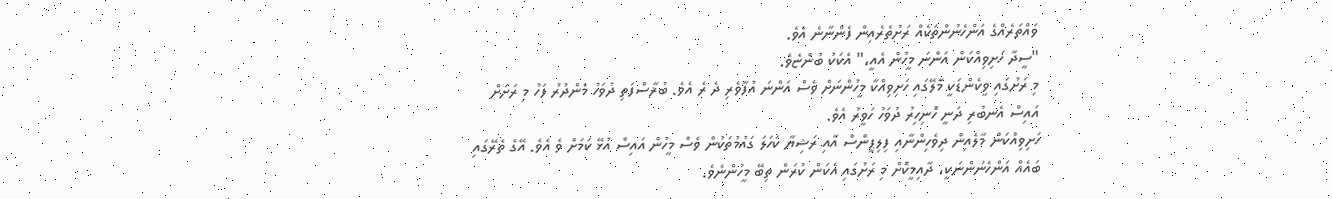ވައްތަރެއްގެ އަންހެނުންތަކެއް ރަށުތެރެއިން ފެންނާނެ އެވެ.
"ސީދާ ހަށިވިއްކަން އަންނަ މީހުން އެއީ،" އެކަކު ބުންޏެވެ.
މި ރަށުގައި ވީކެންޑަކީ މާލޭގައި ހަށިވިއްކާ މީހުންނަށް ވެސް އަންނަ އުފާވެރި ދެ ރެ އެވެ. ބުޜާސްފަތި ދުވަހު މެންދުރު ފަހު މި ރަށަށް އައިސް އެނބުރި ދަނީ ހޮނިހިރު ދުވަހު ހަވީރު އެވެ.
ހަށިވިއްކަން މާލެއިން ދިވެހިންނާއި ފިލިޕީންސް އާއި ރަޝިޔާ ކަހަލަ ގައުމުތަކުން ވެސް މީހުން އައިސް އުޅޭ ކަމަށް ވެ އެވެ. އޭގެ ތެރޭގައި ބައެއް އަންހެނުންނަކީ، ދާއިމީކޮށް މި ރަށުގައި އެކަން ކުރަން ތިބޭ މީހުންނެވެ.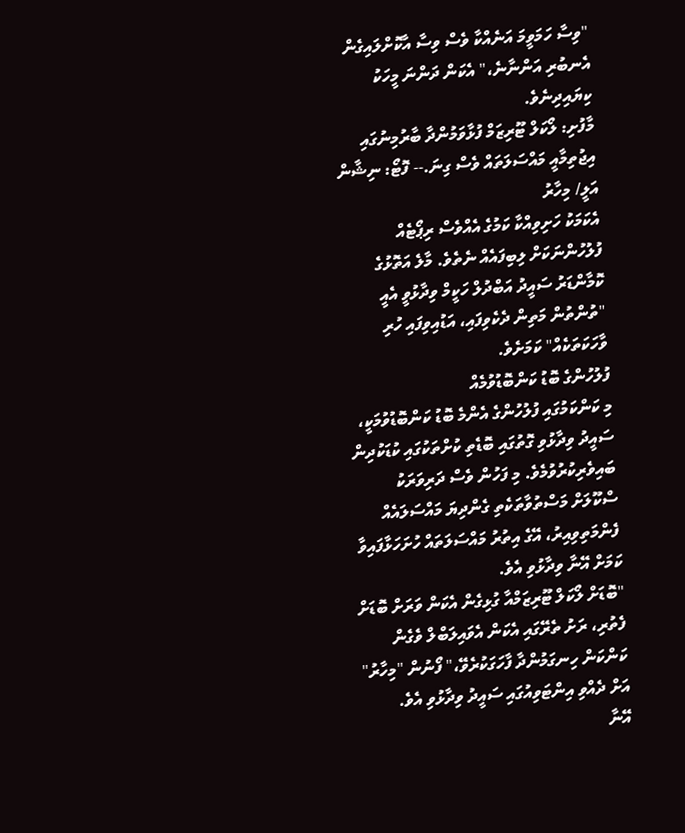"ވިސާ ހަމަވީމަ އަނެއްކާ ވެސް ވިސާ އާކޮށްލައިގެން އެނބުރި އަންނާނެ،" އެކަން ދަންނަ މީހަކު ކިޔައިދިނެވެ.
މާފުށި: ލޯކަލް ޓޫރިޒަމް ފުޅާވަމުންދާ ބާރުމިނުގައި އިޖުތިމާއީ މައްސަލަތައް ވެސް ގިނަ.-- ފޮޓޯ: ނިޝާން އަލީ/ މިހާރު
އެކަމަކު ހަށިވިއްކާ ކަމުގެ އެއްވެސް ރިޕޯޓެއް ފުލުހުންނަކަށް ލިބިފައެއް ނެތެވެ. މާލެ އަތޮޅުގެ ކޮމާންޑަރު ސައީދު އަބްދުލް ހަކީމް ވިދާޅުވީ އެއީ "ތުންތުން މަތިން ދެކެވިފައި، އަޑުއިވިފައި ހުރި ވާހަކަތަކެއް" ކަމަށެވެ.
ފުލުހުންގެ ބޮޑު ކަންބޮޑުވުމެއް
މި ކަންކަމުގައި ފުލުހުންގެ އެންމެ ބޮޑު ކަންބޮޑުވުމަކީ، ސައީދު ވިދާޅުވި ގޮތުގައި ބޮޑެތި ކުށްތަކުގައި ކުޑަކުދިން ބައިވެރިކުރުވުމެވެ. މި ފަހުން ވެސް ދަރިވަރަކު ސްކޫލަށް މަސްތުވާތަކެތި ގެންދިޔަ މައްސަލައެއް ފެންމަތިވިއިރު، އޭގެ އިތުރު މައްސަލަތައް ހުށަހަޅާފައިވާ ކަމަށް އޭނާ ވިދާޅުވި އެވެ.
"ބޮޑަށް ލޯކަލް ޓޫރިޒަމްއާ ގުޅިގެން އެކަން ވަރަށް ބޮޑަށް ފެތުރި، ރަށު ތެރޭގައި އެކަން އެވައިލަބްލް ވެގެން ކަންކަން ހިނގަމުންދާ ފާހަގަކުރެވޭ،" ފޯނުން "މިހާރު" އަށް ދެއްވި އިންޓަވިއުގައި ސައީދު ވިދާޅުވި އެވެ.
އޭނާ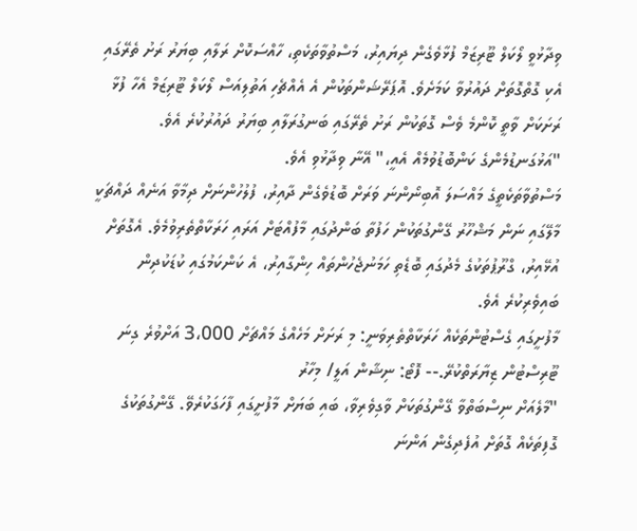ވިދާޅުވީ ލޯކަލް ޓޫރިޒަމް ފުޅާވެގެން ދިޔައިރު، މަސްތުވާތަކެތި، ހާއްސަކޮށް ރަލާއި ބިޔަރު ރަށު ތެރޭގައި އެކި ގޮތްގޮތަށް ދައުރުވާ ކަމަށެވެ. އޮޕަރޭޝަންތަކުން އެ އެއްޗެހި އަތުލިއަސް ލޯކަލް ޓޫރިޒަމް އެހާ ފުޅާ ރަށަކަށް ވާތީ ކޮންމެ ވެސް ގޮތަކުން ރަށު ތެރޭގައި ބަނގުރަލާއި ބިޔަރު ދައުރުކުރެ އެވެ.
"އަޅުގަނޑުމެންގެ ކަންބޮޑުވުމެއް އެއީ،" އޭނާ ވިދާޅުވި އެވެ.
މަސްތުވާތަކެތީގެ މައްސަލަ އޮބިނޯންނަ ވަރަށް ބޮޑުވެގެން ދާއިރު، ފުލުހުންނަށް ދިމާވާ އަނެއް ދައްޗަކީ މާލޭގައި ނަން މަޝްހޫރު ގޭންގުތަކުން ހަފުތާ ބަންދުގައި މާފުއްޓަށް އަރައި ހަރަކާތްތެރިވުމެވެ. އެގޮތަށް އުޅޭއިރު، ގްރޫޕުތަކުގެ މެދުގައި ބޮޑެތި ހަމަނުޖެހުންތައް ހިންގާއިރު، އެ ކަންކަމުގައި ކުޑަކުދިން ބައިވެރިކުރެ އެވެ.
މާފުށީގައި ގެސްޓުންތަކެއް ހަރަކާތްތެރިވަނީ: މި ރަށަށް މަހެއްގެ މައްޗަށް 3،000 އަށްވުރެ ގިނަ ޓޫރިސްޓުން ޒިޔާރަތްކުރޭ.-- ފޮޓޯ: ނިޝާން އަލީ/ މިހާރު
"މާލެއަށް ނިސްބަތްވާ ގޭންގުތަކަށް ވާގިވެރިވާ، ބައި ބަޔަށް މާފުށީގައި ފާހަގަކުރެވޭ. ގޭންގުތަކުގެ ގޮފިތަކެއް ގޮތަށް އުފެދިގެން އަންނަ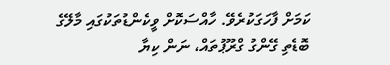ކަމަށް ފާހަގަކުރެވޭ. ހާއްސަކޮށް ވީކެންޑުތަކުގައި މާލޭގެ ބޮޑެތި ގޭންގު ގްރޫޕުތައް، ނަން ކިޔާ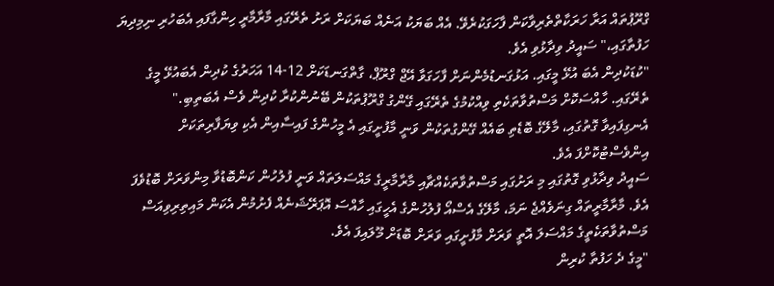ގްރޫޕުތައް އަރާ ހަރަކާތްތެރިވާކަން ފާހަގަކުރެވޭ. އެއް ބަޔަކު އަނެއް ބަޔަކަށް ރަށު ތެރޭގައި މާރާމާރީ ހިންގާފައި އެބަހުރި ނިމިދިޔަ ހަފުތާގައި،" ސައީދު ވިދާޅުވި އެވެ.
"ކުޑަކުދިން އެބަ އުޅޭ މީގައި. އަޅުގަނޑުމެންނަށް ފާހަގަވާ އޭޖް ގްރޫޕް، ގާތްގަނޑަކަށް 12-14 އަހަރުގެ ކުދިން އެބައުޅޭ މީގެ ތެރޭގައި. ހާއްސަކޮށް މަސްތުވާތަކެތި ވިއްކުމުގެ ތެރޭގައި ގޭންގު ގްރޫޕުތަކުން ބޭނުންކުރާ ކުދިން ވެސް އެބަތިބި."
އެނގިފައިވާ ގޮތުގައި، މާލޭގެ ބޮޑެތި ބައެއް ގޭންގުތަކުން ވަނީ މާފުށީގައި އެ މީހުންގެ ފައިސާއިން އެކި ވިޔަފާރިތަކަށް އިންވެސްޓުކޮށްފަ އެވެ.
ސައީދު ވިދާޅުވި ގޮތުގައި މި ރަށުގައި މަސްތުވާތަކެއްޗާއި މާރާމާރީގެ މައްސަލަތައް ވަނީ ފުލުހުން ކަންބޮޑުވާ މިންވަރަށް ބޮޑުވެފަ އެވެ. މާރާމާރީތައް ގިނަވެއްޖެ ނަމަ، މާލޭގެ އެސްއޯ ފުލުހުންގެ އެހީގައި ހާއްސަ އޮޕަރޭޝަނެއް ފެށުމުން އެކަން މައިތިރިވިއަސް މަސްތުވާތަކެތީގެ މައްސަލަ އޮތީ ވަރަށް މާފުށީގައި ވަރަށް ބޮޑަށް މޫލައިފަ އެވެ.
"މީގެ ދެ ހަފުތާ ކުރިން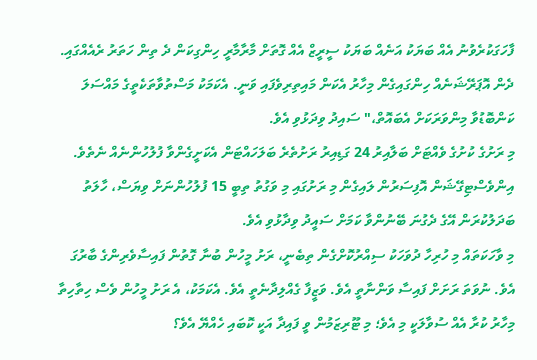ފާހަގަކުރެވުނު އެއް ބަޔަކު އަނެއް ބަޔަކު ސީރީޒް އެއް ގޮތަށް މާރާމާރީ ހިންގިކަން ދެ ތިން ހަތަރު ރެއެއްގައި. ދެން އޮޕަރޭޝަނެއް ހިންގައިގެން މިހާރު އެކަން މައިތިރިވެފައި ވަނީ. އެކަމަކު މަސްތުވާތަކެތީގެ މައްސަލަ ކަންބޮޑުވާ މިންވަރަކަށް އެބައޮތް،" ސައިދު ވިދަޅުވި އެވެ.
މި ރަށުގެ ކުށުގެ ވެއްޓަށް ބަލާއިރު 24 ގަޑިއިރު ރަށުތެރެ ބަލަހައްޓަން އެކަށީގެންވާ ފުލުހުންނެއް ނެތެވެ. އިންވެސްޓިގޭޝަން އޮފިސަރުން ލައިގެން މި ރަށުގައި މި ވަގުތު ތިބީ 15 ފުލުހުންނަށް ވިޔަސް، ހާލަތު ބަދަލުކުރަން އޭގެ ދެގުނަ ބޭނުންވާ ކަމަށް ސައީދު ވިދާޅުވި އެވެ.
މި ވާހަކަތައް މި ހުރިހާ ދުވަހަކު ސިއްރުކޮށްގެން ތިބެނީ، ރަށު މީހުން ބުނާ ގޮތުން ފައިސާވެރިންގެ ބާރުގަ އެވެ. ނުވަތަ ރަށަށް ފައިސާ ވަންނާތީ އެވެ. ވަޒީފާ ގެއްލިދާނެތީ އެވެ. އެކަމަކު، އެ ރަށު މީހުން ވެސް ހިތާހިތާ މިހާރު ކުރާ އެއް ސުވާލަކީ މި އެވެ؛ މި ޓޫރިޒަމުން ވީ ފައިދާ އަކީ ކޮބައި ހެއްޔޭ އެވެ؟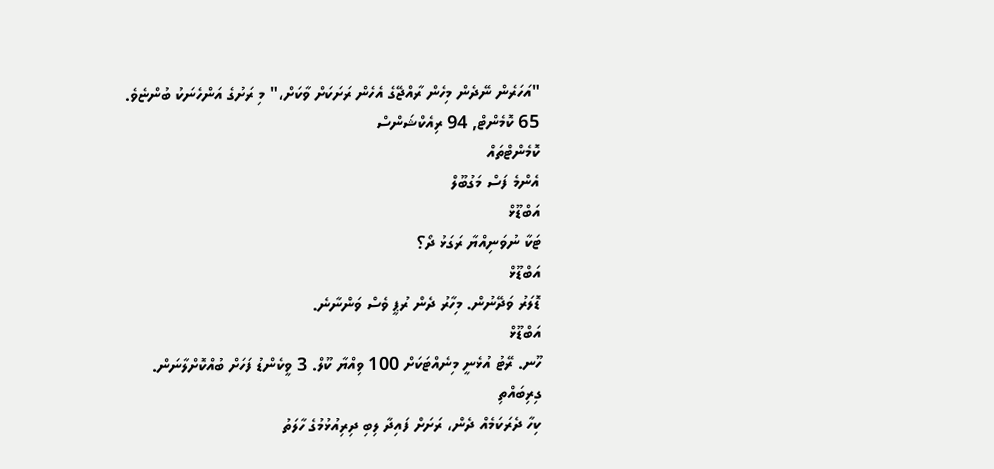"އަހަރެން ނޭދެން މިހެން ރާއްޖޭގެ އެހެން ރަށަކަށް ވާކަށް،" މި ރަށުގެ އަންހެނަކު ބުންޏެވެ.
65 ކޮމެންޓް, 94 ރިއެކްޝަންސް
ކޮމެންޓްތައް
އެންމެ ފަސް މަގުބޫލް
އަބްޑޫޅް
ޓަކާ ނުވަނިއްޔާ ރަގަޅު ދޯ؟
އަބްޑޫޅް
ޑޮލަރު ވަދޭނުން. މިހާރު ދެން ރުޕީ ވެސް ވަންނާނެ.
އަބްޑޫޅް
ހޫނ. ރޭޓު އުޅެނީ މިނެއްޓަކަށް 100 ވިއްޔާ ކޫލް. 3 ވީކެންޑު ފަހަށް ބުއްކޮށްލާނަން.
ގިރިބައްތި
ކިހާ ދެރަކަމެއް ދެން، ރަށަށް ފައިދާ ލިބި ދިރިއުޅުމުގެ ހާލަތު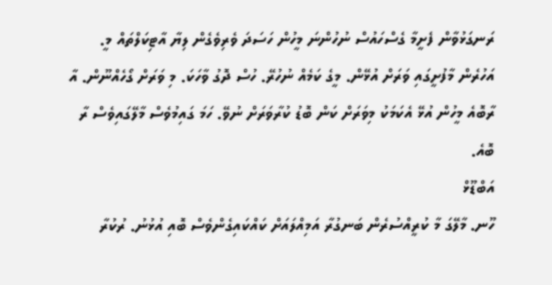ރަނގަޅުވާން ފެށީމާ ގެސްހައުސް ނުހުންނަ މީހުން ހަސަދަ ވެރިވެގެން ލިޔާ އާޓިކަލްތައް މީ. އަހުރެން މާފުށީގައި ވަރަށް އުޅޭން. މީގެ ކަމެއް ނުހުރޭ. ހުސް ދޮގު ވާހަކަ. މި ވަރަށް ގޯހެއްނޫން. އާ ރާބޮއެ މީހުން އުޅޭ އެކަމަކު މިވަރަށް ކަން ބޮޑު ކުރާވަރަށް ނުވޭ. ހަމަ ގައިމުވެސް މާލޭގައިވެސް ރާ ބޮއެ.
އަބްޑޫޅް
ހޫނ. މާލޭގަ މާ ކުރީއްސުރެން ބަނގުރާ އަމިއްލައަށް ކައްކައިގެންވެސް ބޮއި އުޅުނު. ރުކުރާ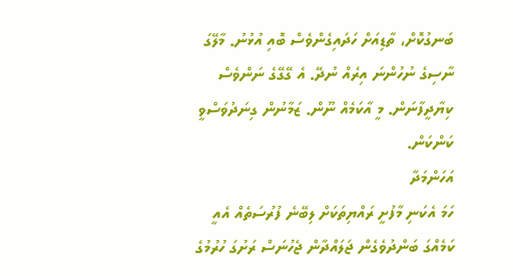ބަނގުކޮށް، ތާޑިއަށް ހަދައިގެންވެސް ބޮއި އުޅުނު. މާލޭގަ ނާސިގެ ނުހުންނަ އިރެއް ނުދޭ. އެ ގޭގޭގެ ނަންވެސް ކިޔާދީފާނަން. މީ އާކަމެއް ނޫން. ޒަމާނުން ގިނަދުވަސްވީ ކަންކަން.
އަހަންމަދާ
ހަމަ އެކަނި މާފުށީ ރައްޔިތަކަށް ލިބޭނެ ފުރުސަތެއް އެއީ ކަމެއްގަ ބަންދުވެގެން ޖަލައްދާން ޖެހުނަސް ރަށުގަ ހުރުމުގެ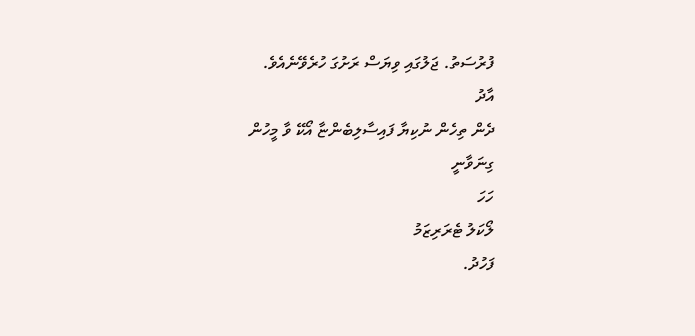ފުރުސަތު. ޖަލުގައި ވިޔަސް ރަށުގަ ހުރެވޭނެއެވެ.
އާދު
ދެން ތިހެން ނުކިޔާ ފައިސާލިބެންޏާ އޯކޭ ވާ މީހުން ގިނަވާނީ
ހަހަ
ލޯކަލު ޓެރަރިޒަމު
ފަހުދު.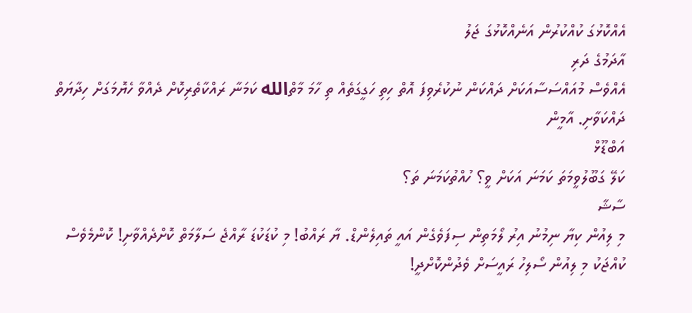އެއްކޮޅުގަ ކުއްކުރުން އަނެއްކޮޅުގަ ޖަލު
އާދަމުގެ ދަރި
އެއްވެސް މުއައްސަސާއަކަށް ދައްކަން ނުކުރެވިފަ އޮތް ހިތި ހަގީގަތެއް ތި ހާމަ މާތްالله ކަމަނާ ރައްކާތެރިކޮށް ދެއްވާ ހެޔޮމަގަށް ހިދާޔަތް ދައްކަވާށި. އާމީން
އަބްޑޫޅް
ކަލޭ ގަބޫލުވީމަތަ ކަމަނަ އަކަށް ވީ؟ ހުއްތުކަމަނަ ތަ؟
ސާޝާ
މި ލިއުން ކިޔާ ނިމުނު އިރު ލޯމަތިން ސިފަވެގެން އައީ ތައިލެންޑް. ޔާ ރައްބު! މި ކުޑަކުޑަ ރާއްޖެ ސަލާމަތް ކޮށްދެއްވާށި! ކޮންމެވެސް ކުއްޖަކު މި ލިއުން ސޯލިހު ރައީސަށް ވެދުންކޮށްދީ!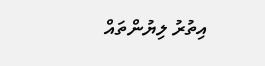އިތުރު ލިޔުންތައް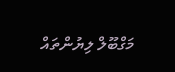މަގްބޫލް ލިޔުންތައް